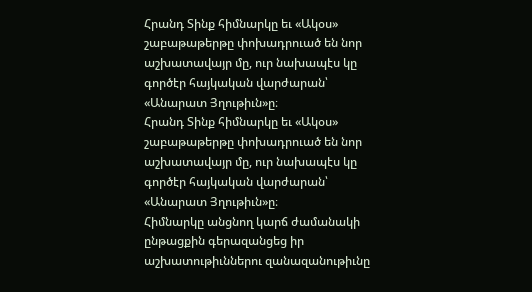Հրանդ Տինք հիմնարկը եւ «Ակօս» շաբաթաթերթը փոխադրուած են նոր աշխատավայր մը, ուր նախապէս կը գործէր հայկական վարժարան՝ «Անարատ Յղութիւն»ը։
Հրանդ Տինք հիմնարկը եւ «Ակօս» շաբաթաթերթը փոխադրուած են նոր աշխատավայր մը, ուր նախապէս կը գործէր հայկական վարժարան՝ «Անարատ Յղութիւն»ը։
Հիմնարկը անցնող կարճ ժամանակի ընթացքին գերազանցեց իր աշխատութիւններու զանազանութիւնը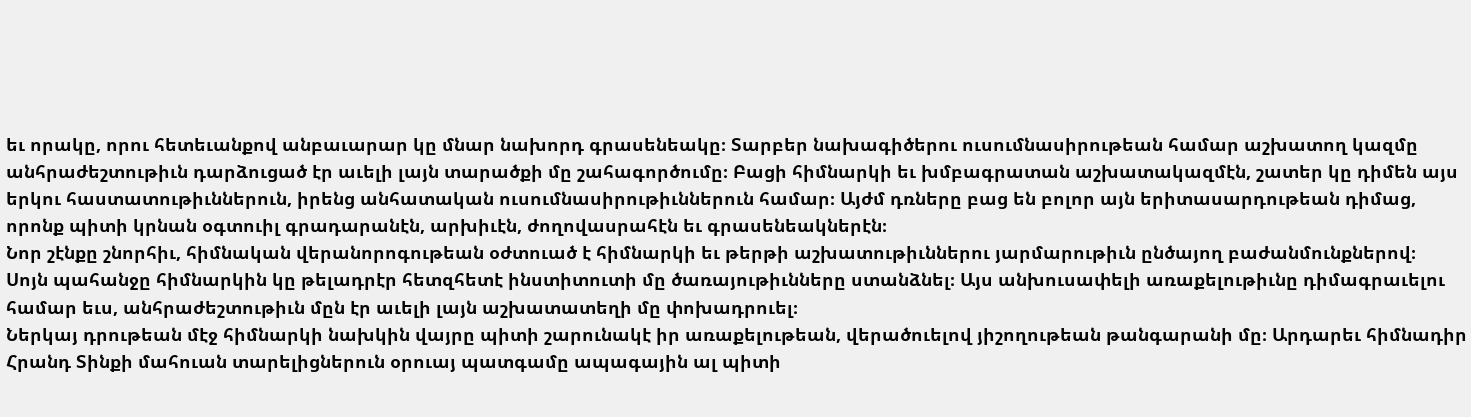եւ որակը, որու հետեւանքով անբաւարար կը մնար նախորդ գրասենեակը։ Տարբեր նախագիծերու ուսումնասիրութեան համար աշխատող կազմը անհրաժեշտութիւն դարձուցած էր աւելի լայն տարածքի մը շահագործումը։ Բացի հիմնարկի եւ խմբագրատան աշխատակազմէն, շատեր կը դիմեն այս երկու հաստատութիւններուն, իրենց անհատական ուսումնասիրութիւններուն համար։ Այժմ դռները բաց են բոլոր այն երիտասարդութեան դիմաց, որոնք պիտի կրնան օգտուիլ գրադարանէն, արխիւէն, ժողովասրահէն եւ գրասենեակներէն։
Նոր շէնքը շնորհիւ, հիմնական վերանորոգութեան օժտուած է հիմնարկի եւ թերթի աշխատութիւններու յարմարութիւն ընծայող բաժանմունքներով։
Սոյն պահանջը հիմնարկին կը թելադրէր հետզհետէ ինստիտուտի մը ծառայութիւնները ստանձնել։ Այս անխուսափելի առաքելութիւնը դիմագրաւելու համար եւս, անհրաժեշտութիւն մըն էր աւելի լայն աշխատատեղի մը փոխադրուել։
Ներկայ դրութեան մէջ հիմնարկի նախկին վայրը պիտի շարունակէ իր առաքելութեան, վերածուելով յիշողութեան թանգարանի մը։ Արդարեւ հիմնադիր Հրանդ Տինքի մահուան տարելիցներուն օրուայ պատգամը ապագային ալ պիտի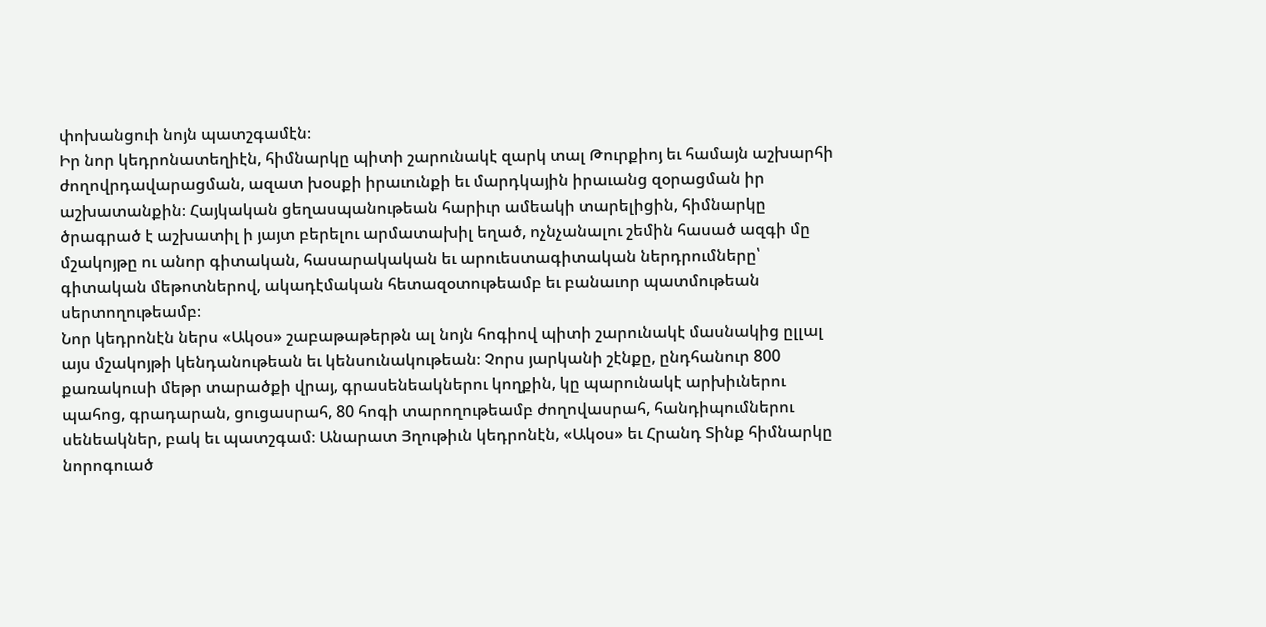փոխանցուի նոյն պատշգամէն։
Իր նոր կեդրոնատեղիէն, հիմնարկը պիտի շարունակէ զարկ տալ Թուրքիոյ եւ համայն աշխարհի ժողովրդավարացման, ազատ խօսքի իրաւունքի եւ մարդկային իրաւանց զօրացման իր աշխատանքին։ Հայկական ցեղասպանութեան հարիւր ամեակի տարելիցին, հիմնարկը ծրագրած է աշխատիլ ի յայտ բերելու արմատախիլ եղած, ոչնչանալու շեմին հասած ազգի մը մշակոյթը ու անոր գիտական, հասարակական եւ արուեստագիտական ներդրումները՝ գիտական մեթոտներով, ակադէմական հետազօտութեամբ եւ բանաւոր պատմութեան սերտողութեամբ։
Նոր կեդրոնէն ներս «Ակօս» շաբաթաթերթն ալ նոյն հոգիով պիտի շարունակէ մասնակից ըլլալ այս մշակոյթի կենդանութեան եւ կենսունակութեան։ Չորս յարկանի շէնքը, ընդհանուր 800 քառակուսի մեթր տարածքի վրայ, գրասենեակներու կողքին, կը պարունակէ արխիւներու պահոց, գրադարան, ցուցասրահ, 80 հոգի տարողութեամբ ժողովասրահ, հանդիպումներու սենեակներ, բակ եւ պատշգամ։ Անարատ Յղութիւն կեդրոնէն, «Ակօս» եւ Հրանդ Տինք հիմնարկը նորոգուած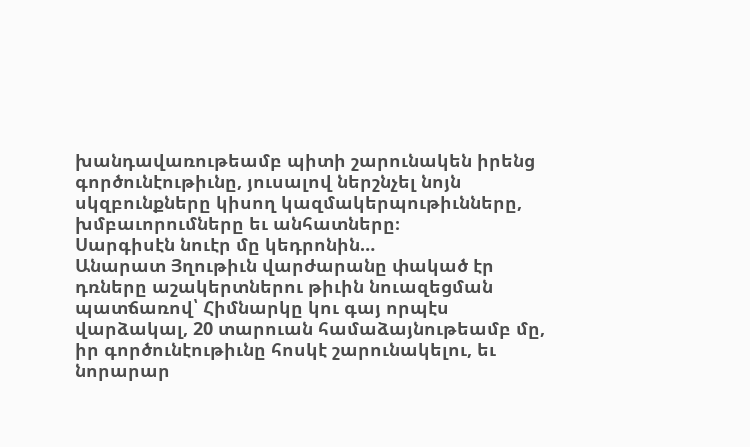խանդավառութեամբ պիտի շարունակեն իրենց գործունէութիւնը, յուսալով ներշնչել նոյն սկզբունքները կիսող կազմակերպութիւնները, խմբաւորումները եւ անհատները։
Սարգիսէն նուէր մը կեդրոնին…
Անարատ Յղութիւն վարժարանը փակած էր դռները աշակերտներու թիւին նուազեցման պատճառով՝ Հիմնարկը կու գայ որպէս վարձակալ, 20 տարուան համաձայնութեամբ մը, իր գործունէութիւնը հոսկէ շարունակելու, եւ նորարար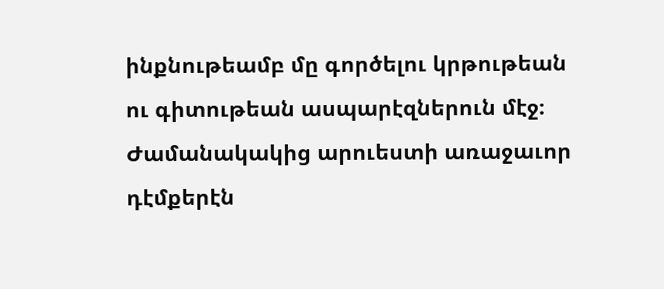ինքնութեամբ մը գործելու կրթութեան ու գիտութեան ասպարէզներուն մէջ։ Ժամանակակից արուեստի առաջաւոր դէմքերէն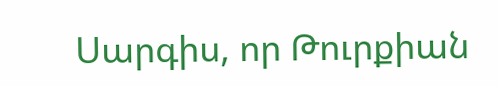Սարգիս, որ Թուրքիան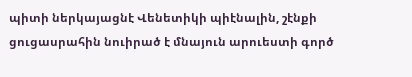պիտի ներկայացնէ Վենետիկի պիէնալին, շէնքի ցուցասրահին նուիրած է մնայուն արուեստի գործ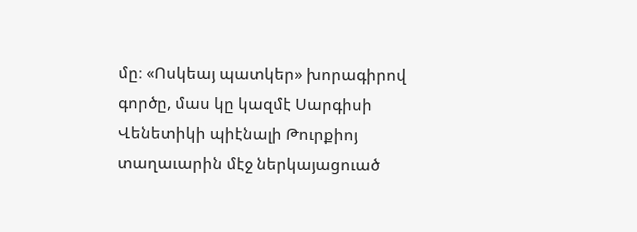մը։ «Ոսկեայ պատկեր» խորագիրով գործը, մաս կը կազմէ Սարգիսի Վենետիկի պիէնալի Թուրքիոյ տաղաւարին մէջ ներկայացուած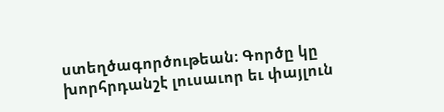ստեղծագործութեան։ Գործը կը խորհրդանշէ լուսաւոր եւ փայլուն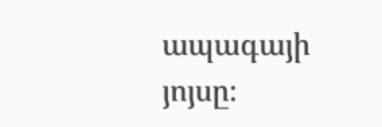ապագայի յոյսը։